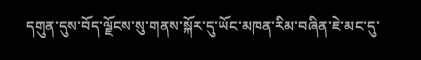དགུན་དུས་བོད་ལྗོངས་སུ་གནས་སྐོར་དུ་ཡོང་མཁན་རིམ་བཞིན་ཇེ་མང་དུ་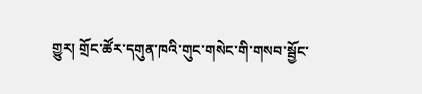གྱུར། གྲོང་ཚོར་དགུན་ཁའི་གུང་གསེང་གི་གསབ་སྦྱོང་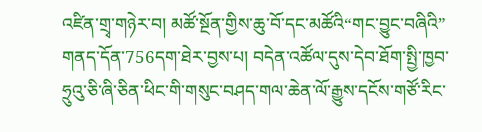འཛིན་གྲྭ་གཉེར་བ། མཚོ་སྔོན་གྱིས་ཆུ་བོ་དང་མཚོའི“གང་བྱུང་བཞིའི” གནད་དོན་756དག་ཐེར་བྱས་པ། བདེན་འཚོལ་དུས་དེབ་ཐོག་སྤྱི་ཁྱབ་ཧྲུའུ་ཅི་ཞི་ཅིན་ཕིང་གི་གསུང་བཤད་གལ་ཆེན་ལོ་རྒྱུས་དངོས་གཙོ་རིང་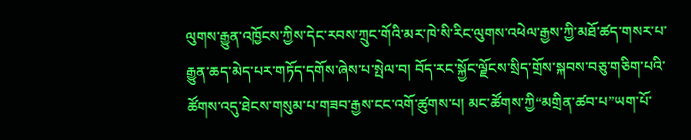ལུགས་རྒྱུན་འཁྱོངས་ཀྱིས་དེང་རབས་ཀྲུང་གོའི་མར་ཁེ་སི་རིང་ལུགས་འཕེལ་རྒྱས་ཀྱི་མཐོ་ཚད་གསར་པ་རྒྱུན་ཆད་མེད་པར་གཏོད་དགོས་ཞེས་པ་སྤེལ་བ། བོད་རང་སྐྱོང་ལྗོངས་སྲིད་གྲོས་སྐབས་བཅུ་གཅིག་པའི་ཚོགས་འདུ་ཐེངས་གསུམ་པ་གཟབ་རྒྱས་ངང་འགོ་ཚུགས་པ། མང་ཚོགས་ཀྱི“མགྲིན་ཚབ་པ”ཡག་པོ་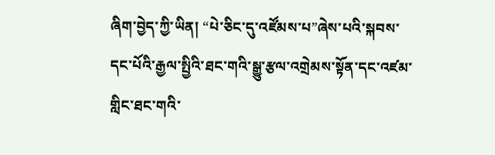ཞིག་བྱེད་ཀྱི་ཡིན། “པེ་ཅིང་དུ་འཛོམས་པ”ཞེས་པའི་སྐབས་དང་པོའི་རྒྱལ་སྤྱིའི་ཐང་གའི་སྒྱུ་རྩལ་འགྲེམས་སྟོན་དང་འཛམ་གླིང་ཐང་གའི་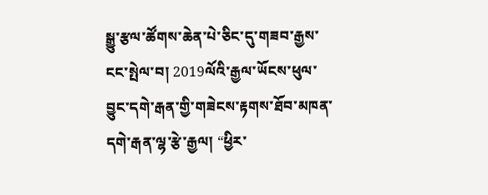སྒྱུ་རྩལ་ཚོགས་ཆེན་པེ་ཅིང་དུ་གཟབ་རྒྱས་ངང་སྤེལ་བ། 2019ལོའི་རྒྱལ་ཡོངས་ཕུལ་བྱུང་དགེ་རྒན་གྱི་གཟེངས་རྟགས་ཐོབ་མཁན་དགེ་རྒན་ལྷ་རྩེ་རྒྱལ། “ཕྱིར་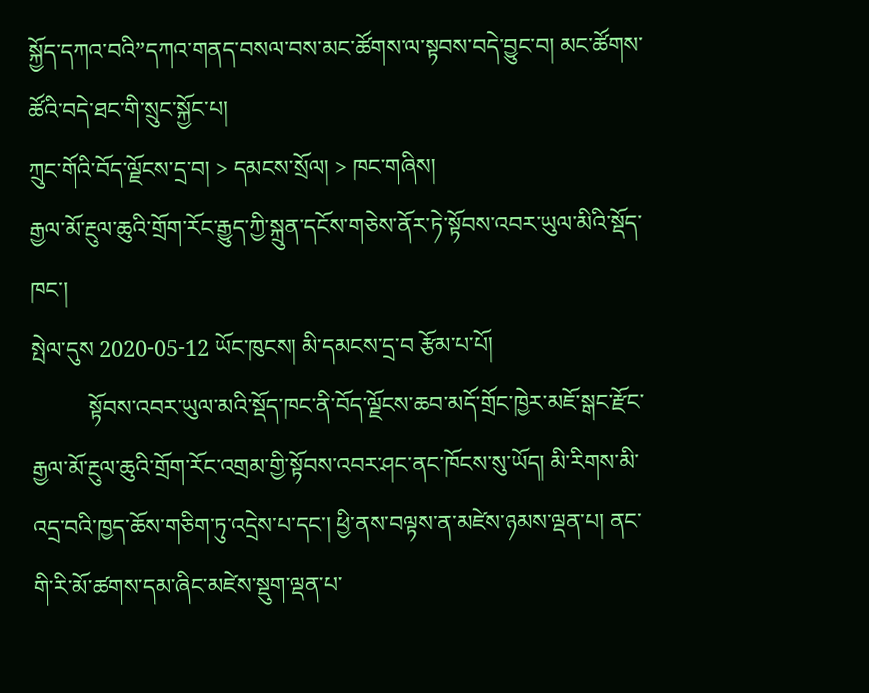སྐྱོད་དཀའ་བའི”དཀའ་གནད་བསལ་བས་མང་ཚོགས་ལ་སྟབས་བདེ་བྱུང་བ། མང་ཚོགས་ཚོའི་བདེ་ཐང་གི་སྲུང་སྐྱོང་པ།
ཀྲུང་གོའི་བོད་ལྗོངས་དྲ་བ། > དམངས་སྲོལ། > ཁང་གཞིས།
རྒྱལ་མོ་རྔུལ་ཆུའི་གྲོག་རོང་རྒྱུད་ཀྱི་སྐྲུན་དངོས་གཅེས་ནོར་ཏེ་སྟོབས་འབར་ཡུལ་མིའི་སྡོད་ཁང་།
སྤེལ་དུས 2020-05-12 ཡོང་ཁུངས། མི་དམངས་དྲ་བ རྩོམ་པ་པོ།
          སྟོབས་འབར་ཡུལ་མའི་སྡོད་ཁང་ནི་བོད་ལྗོངས་ཆབ་མདོ་གྲོང་ཁྱེར་མཇོ་སྒང་རྫོང་རྒྱལ་མོ་རྔུལ་ཆུའི་གྲོག་རོང་འགྲམ་གྱི་སྟོབས་འབར་ཤང་ནང་ཁོངས་སུ་ཡོད། མི་རིགས་མི་འདྲ་བའི་ཁྱད་ཆོས་གཅིག་ཏུ་འདྲེས་པ་དང་། ཕྱི་ནས་བལྟས་ན་མཛེས་ཉམས་ལྡན་པ། ནང་གི་རི་མོ་ཚགས་དམ་ཞིང་མཛེས་སྡུག་ལྡན་པ་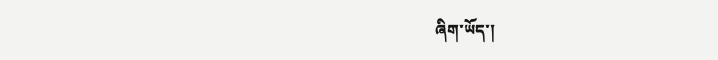ཞིག་ཡོད་།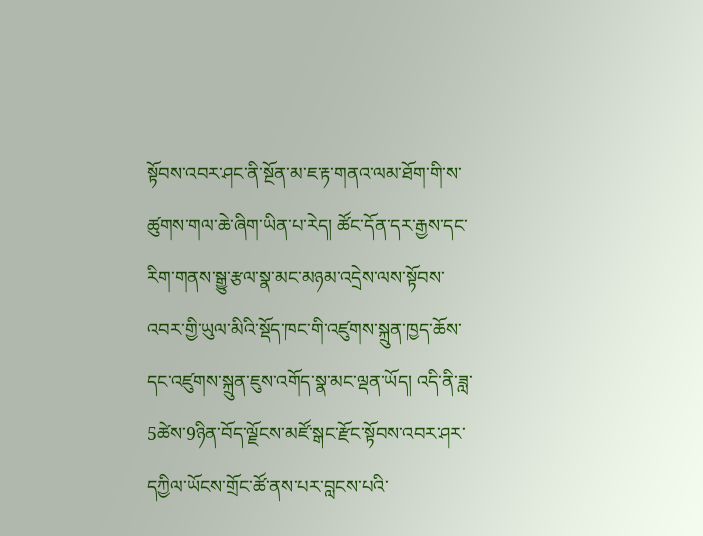སྟོབས་འབར་ཤང་ནི་སྔོན་མ་ཇ་རྟ་གནའ་ལམ་ཐོག་གི་ས་ཚུགས་གལ་ཆེ་ཞིག་ཡིན་པ་རེད། ཚོང་དོན་དར་རྒྱས་དང་རིག་གནས་སྒྱུ་རྩལ་སྣ་མང་མཉམ་འདྲེས་ལས་སྟོབས་འབར་གྱི་ཡུལ་མིའི་སྡོད་ཁང་གི་འཛུགས་སྐྲུན་ཁྱད་ཆོས་དང་འཛུགས་སྐྲུན་ཇུས་འགོད་སྣ་མང་ལྡན་ཡོད། འདི་ནི་ཟླ་5ཚེས་9ཉིན་བོད་ལྗོངས་མཛོ་སྒང་རྫོང་སྟོབས་འབར་ཤར་དཀྱིལ་ཡོངས་གྲོང་ཚོ་ནས་པར་བླངས་པའི་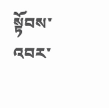སྟོབས་འབར་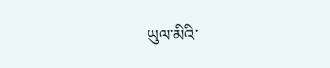ཡུལ་མིའི་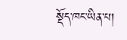སྡོད་ཁང་ཡིན་པ།